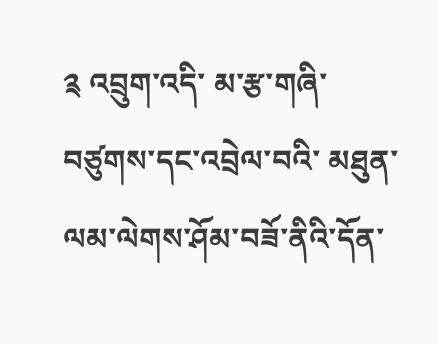༉ འབྲུག་འདི་ མ་རྩ་གཞི་བཙུགས་དང་འབྲེལ་བའི་ མཐུན་ལམ་ལེགས་ཤོམ་བཟོ་ནིའི་དོན་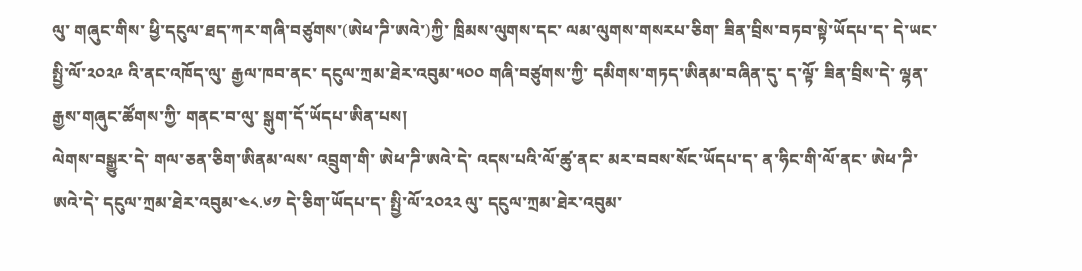ལུ་ གཞུང་གིས་ ཕྱི་དངུལ་ཐད་ཀར་གཞི་བཙུགས་(ཨེཕ་ཌི་ཨའེ་)ཀྱི་ ཁྲིམས་ལུགས་དང་ ལམ་ལུགས་གསརཔ་ཅིག་ ཟིན་བྲིས་བཏབ་སྟེ་ཡོདཔ་ད་ དེ་ཡང་ སྤྱི་ལོ་༢༠༢༩ འི་ནང་འཁོད་ལུ་ རྒྱལ་ཁབ་ནང་ དངུལ་ཀྲམ་ཐེར་འབུམ་༥༠༠ གཞི་བཙུགས་ཀྱི་ དམིགས་གཏད་ཨིནམ་བཞིན་དུ་ ད་ལྟོ་ ཟིན་བྲིས་དེ་ ལྷན་རྒྱས་གཞུང་ཚོགས་ཀྱི་ གནང་བ་ལུ་ སྒུག་དོ་ཡོདཔ་ཨིན་པས།
ལེགས་བསྒྱུར་དེ་ གལ་ཅན་ཅིག་ཨིནམ་ལས་ འབྲུག་གི་ ཨེཕ་ཌི་ཨའེ་དེ་ འདས་པའི་ལོ་ཚུ་ནང་ མར་བབས་སོང་ཡོདཔ་ད་ ན་ཧིང་གི་ལོ་ནང་ ཨེཕ་ཌི་ཨའེ་དེ་ དངུལ་ཀྲམ་ཐེར་འབུམ་༤༨.༦༡ དེ་ཅིག་ཡོདཔ་ད་ སྤྱི་ལོ་༢༠༢༢ ལུ་ དངུལ་ཀྲམ་ཐེར་འབུམ་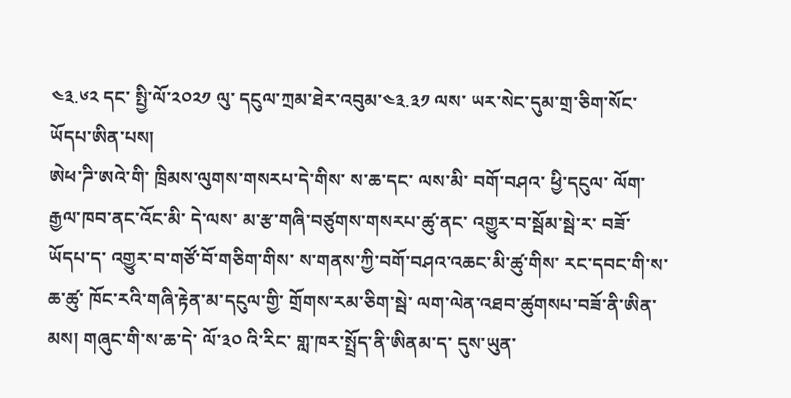༤༣.༦༢ དང་ སྤྱི་ལོ་༢༠༢༡ ལུ་ དངུལ་ཀྲམ་ཐེར་འབུམ་༤༣.༣༡ ལས་ ཡར་སེང་དུམ་གྲ་ཅིག་སོང་ཡོདཔ་ཨིན་པས།
ཨེཕ་ཌི་ཨའེ་གི་ ཁྲིམས་ལུགས་གསརཔ་དེ་གིས་ ས་ཆ་དང་ ལས་མི་ བགོ་བཤའ་ ཕྱི་དངུལ་ ལོག་རྒྱལ་ཁབ་ནང་འོང་མི་ དེ་ལས་ མ་རྩ་གཞི་བཙུགས་གསརཔ་ཚུ་ནང་ འགྱུར་བ་སྦོམ་སྦེ་ར་ བཟོ་ཡོདཔ་ད་ འགྱུར་བ་གཙོ་བོ་གཅིག་གིས་ ས་གནས་ཀྱི་བགོ་བཤའ་འཆང་མི་ཚུ་གིས་ རང་དབང་གི་ས་ཆ་ཚུ་ ཁོང་རའི་གཞི་རྟེན་མ་དངུལ་གྱི་ གྲོགས་རམ་ཅིག་སྦེ་ ལག་ལེན་འཐབ་ཚུགསཔ་བཟོ་ནི་ཨིན་མས། གཞུང་གི་ས་ཆ་དེ་ ལོ་༣༠ འི་རིང་ གླ་ཁར་སྤྲོད་ནི་ཨིནམ་ད་ དུས་ཡུན་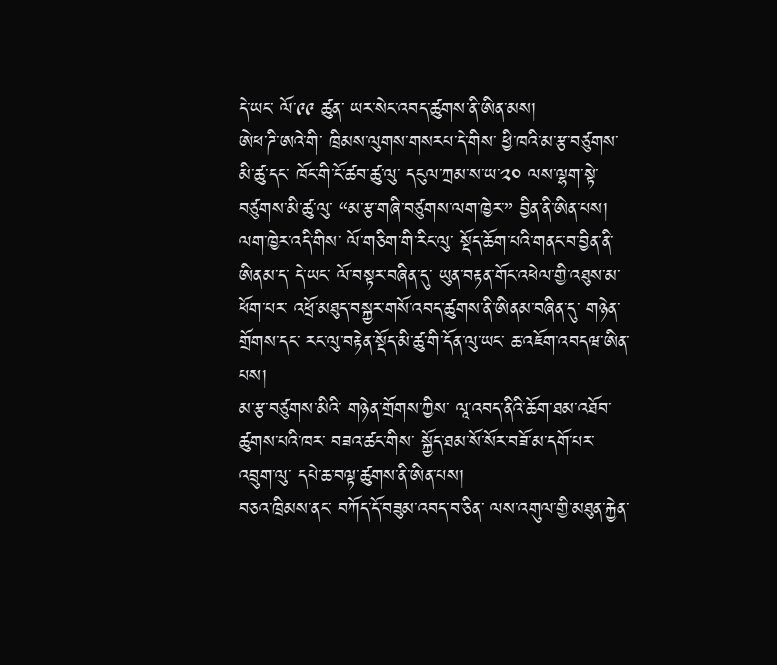དེ་ཡང་ ལོ་༩༩ ཚུན་ ཡར་སེང་འབད་ཚུགས་ནི་ཨིན་མས།
ཨེཕ་ཌི་ཨའེ་གི་ ཁྲིམས་ལུགས་གསརཔ་དེ་གིས་ ཕྱི་ཁའི་མ་རྩ་བཙུགས་མི་ཚུ་དང་ ཁོང་གི་ངོ་ཚབ་ཚུ་ལུ་ དངུལ་ཀྲམ་ས་ཡ་༢༠ ལས་ལྷག་སྟེ་ བཙུགས་མི་ཚུ་ལུ་ “མ་རྩ་གཞི་བཙུགས་ལག་ཁྱེར་” བྱིན་ནི་ཨིན་པས།
ལག་ཁྱེར་འདི་གིས་ ལོ་གཅིག་གི་རིང་ལུ་ སྡོད་ཆོག་པའི་གནང་བ་བྱིན་ནི་ཨིནམ་ད་ དེ་ཡང་ ལོ་བསྟར་བཞིན་དུ་ ཡུན་བརྟན་གོང་འཕེལ་གྱི་འཐུས་མ་ཕོག་པར་ འཕྲོ་མཐུད་བསྐྱར་གསོ་འབད་ཚུགས་ནི་ཨིནམ་བཞིན་དུ་ གཉེན་གྲོགས་དང་ རང་ལུ་བརྟེན་སྡོད་མི་ཚུ་གི་དོན་ལུ་ཡང་ ཆ་འཇོག་འབདཝ་ཨིན་པས།
མ་རྩ་བཙུགས་མིའི་ གཉེན་གྲོགས་ཀྱིས་ ལཱ་འབད་ནིའི་ཆོག་ཐམ་འཐོབ་ཚུགས་པའི་ཁར་ བཟའ་ཚང་གིས་ སྐྱོད་ཐམ་སོ་སོར་བཟོ་མ་དགོ་པར་ འབྲུག་ལུ་ དཔེ་ཆ་བལྟ་ཚུགས་ནི་ཨིན་པས།
བཅའ་ཁྲིམས་ནང་ བཀོད་དོ་བཟུམ་འབད་བ་ཅིན་ ལས་འགུལ་གྱི་མཐུན་རྐྱེན་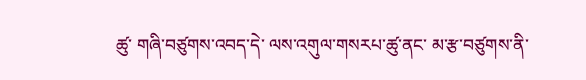ཚུ་ གཞི་བཙུགས་འབད་དེ་ ལས་འགུལ་གསརཔ་ཚུ་ནང་ མ་རྩ་བཙུགས་ནི་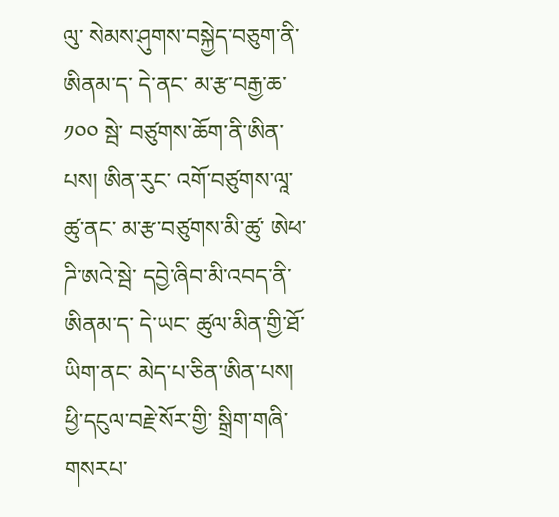ལུ་ སེམས་ཤུགས་བསྐྱེད་བཅུག་ནི་ཨིནམ་ད་ དེ་ནང་ མ་རྩ་བརྒྱ་ཆ་༡༠༠ སྦེ་ བཙུགས་ཆོག་ནི་ཨིན་པས། ཨིན་རུང་ འགོ་བཙུགས་ལཱ་ཚུ་ནང་ མ་རྩ་བཙུགས་མི་ཚུ་ ཨེཕ་ཌི་ཨའེ་སྦེ་ དབྱེ་ཞིབ་མི་འབད་ནི་ཨིནམ་ད་ དེ་ཡང་ ཚུལ་མིན་གྱི་ཐོ་ཡིག་ནང་ མེད་པ་ཅིན་ཨིན་པས།
ཕྱི་དངུལ་བརྗེ་སོར་གྱི་ སྒྲིག་གཞི་གསརཔ་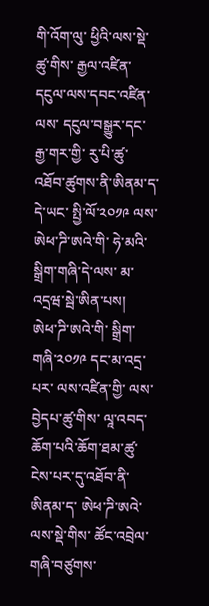གི་འོག་ལུ་ ཕྱིའི་ལས་སྡེ་ཚུ་གིས་ རྒྱལ་འཛིན་དངུལ་ལས་དབང་འཛིན་ལས་ དངུལ་བསྒྱུར་དང་ རྒྱ་གར་གྱི་ རུ་པི་ཚུ་ འཐོབ་ཚུགས་ནི་ཨིནམ་ད་ དེ་ཡང་ སྤྱི་ལོ་༢༠༡༩ ལས་ ཨེཕ་ཌི་ཨའེ་གི་ ཧེ་མའི་ སྒྲིག་གཞི་དེ་ལས་ མ་འདྲཝ་སྦེ་ཨིན་པས།
ཨེཕ་ཌི་ཨའེ་གི་ སྒྲིག་གཞི་༢༠༡༩ དང་མ་འདྲ་པར་ ལས་འཛིན་གྱི་ ལས་བྱེདཔ་ཚུ་གིས་ ལཱ་འབད་ཆོག་པའི་ཆོག་ཐམ་ཚུ་ ངེས་པར་དུ་འཐོབ་ནི་ཨིནམ་ད་ ཨེཕ་ཌི་ཨའེ་ལས་སྡེ་གིས་ ཚོང་འབྲེལ་གཞི་བཙུགས་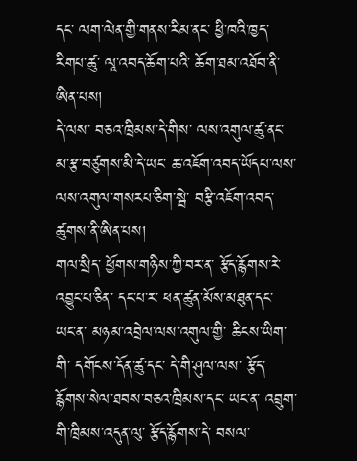དང་ ལག་ལེན་གྱི་གནས་རིམ་ནང་ ཕྱི་ཁའི་ཁྱད་རིགཔ་ཚུ་ ལཱ་འབད་ཆོག་པའི་ ཆོག་ཐམ་འཐོབ་ནི་ཨིན་པས།
དེ་ལས་ བཅའ་ཁྲིམས་དེ་གིས་ ལས་འགུལ་ཚུ་ནང་ མ་རྩ་བཙུགས་མི་དེ་ཡང་ ཆ་འཇོག་འབད་ཡོདཔ་ལས་ ལས་འགུལ་གསརཔ་ཅིག་སྦེ་ བརྩི་འཇོག་འབད་ཚུགས་ནི་ཨིན་པས།
གལ་སྲིད་ ཕྱོགས་གཉིས་ཀྱི་བར་ན་ རྩོད་རྙོགས་རེ་འབྱུང་པ་ཅིན་ དང་པ་ར་ ཕན་ཚུན་མོས་མཐུན་དང་ ཡང་ན་ མཉམ་འབྲེལ་ལས་འགུལ་གྱི་ ཆིངས་ཡིག་གི་ དགོངས་དོན་ཚུ་དང་ དེ་གི་ཤུལ་ལས་ རྩོད་རྙོགས་སེལ་ཐབས་བཅའ་ཁྲིམས་དང་ ཡང་ན་ འབྲུག་གི་ཁྲིམས་འདུན་ལུ་ རྩོད་རྙོགས་དེ་ བསལ་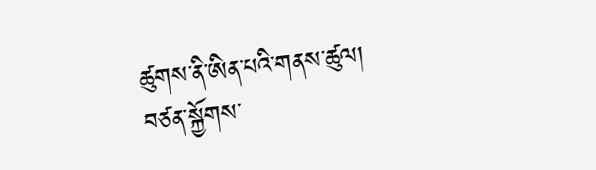ཚུགས་ནི་ཨིན་པའི་གནས་ཚུལ།
བཙན་སྐྱོགས་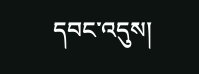དབང་འདུས།